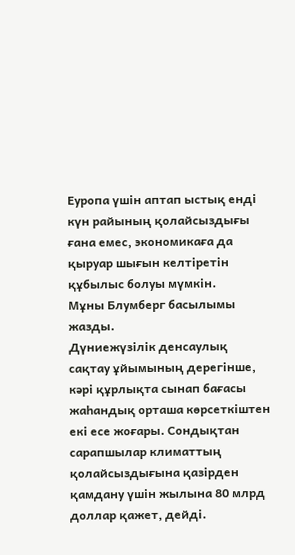Еуропа үшін аптап ыстық енді күн райының қолайсыздығы ғана емес, экономикаға да қыруар шығын келтіретін құбылыс болуы мүмкін.
Мұны Блумберг басылымы жазды.
Дүниежүзілік денсаулық сақтау ұйымының дерегінше, кәрі құрлықта сынап бағасы жаһандық орташа көрсеткіштен екі есе жоғары. Сондықтан сарапшылар климаттың қолайсыздығына қазірден қамдану үшін жылына 80 млрд доллар қажет, дейді.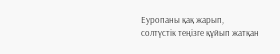Еуропаны қақ жарып, солтүстік теңізге құйып жатқан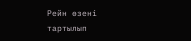Рейн өзені тартылып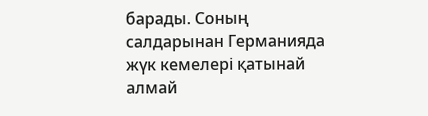барады. Соның салдарынан Германияда жүк кемелері қатынай алмай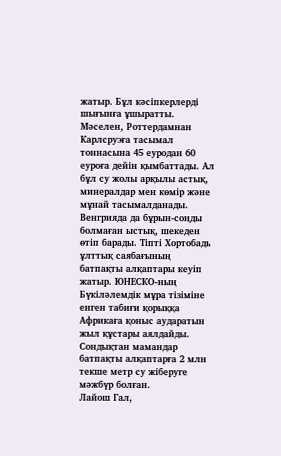жатыр. Бұл кәсіпкерлерді шығынға ұшыратты. Мәселен, Роттердамнан Карлсруэға тасымал тоннасына 45 еуродан 60 еуроға дейін қымбаттады. Ал бұл су жолы арқылы астық, минералдар мен көмір және мұнай тасымалданады.
Венгрияда да бұрын-соңды болмаған ыстық, шекеден өтіп барады. Тіпті Хортобадь ұлттық саябағының батпақты алқаптары кеуіп жатыр. ЮНЕСКО-ның Бүкіләлемдік мұра тізіміне енген табиғи қорыққа Африкаға қоныс аударатын жыл құстары аялдайды. Сондықтан мамандар батпақты алқаптарға 2 млн текше метр су жіберуге мәжбүр болған.
Лайош Гал,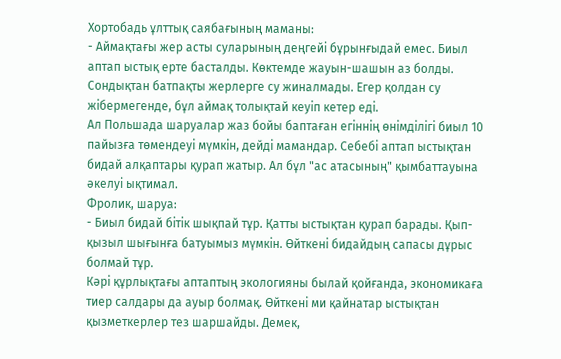Хортобадь ұлттық саябағының маманы:
- Аймақтағы жер асты суларының деңгейі бұрынғыдай емес. Биыл аптап ыстық ерте басталды. Көктемде жауын-шашын аз болды. Сондықтан батпақты жерлерге су жиналмады. Егер қолдан су жібермегенде, бұл аймақ толықтай кеуіп кетер еді.
Ал Польшада шаруалар жаз бойы баптаған егіннің өнімділігі биыл 10 пайызға төмендеуі мүмкін, дейді мамандар. Себебі аптап ыстықтан бидай алқаптары қурап жатыр. Ал бұл "ас атасының" қымбаттауына әкелуі ықтимал.
Фролик, шаруа:
- Биыл бидай бітік шықпай тұр. Қатты ыстықтан қурап барады. Қып-қызыл шығынға батуымыз мүмкін. Өйткені бидайдың сапасы дұрыс болмай тұр.
Кәрі құрлықтағы аптаптың экологияны былай қойғанда, экономикаға тиер салдары да ауыр болмақ. Өйткені ми қайнатар ыстықтан қызметкерлер тез шаршайды. Демек,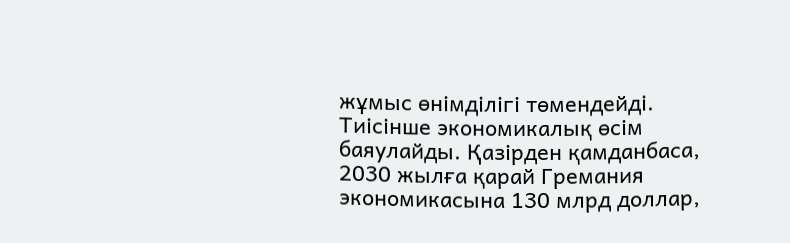жұмыс өнімділігі төмендейді. Тиісінше экономикалық өсім баяулайды. Қазірден қамданбаса, 2030 жылға қарай Гремания экономикасына 130 млрд доллар,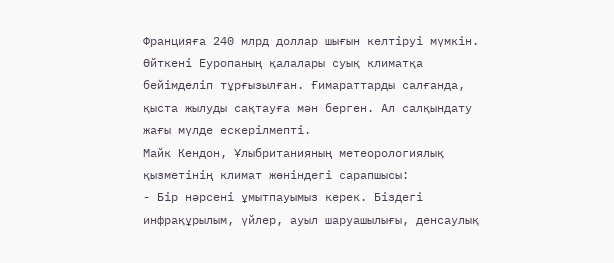Францияға 240 млрд доллар шығын келтіруі мүмкін. Өйткені Еуропаның қалалары суық климатқа бейімделіп тұрғызылған. Ғимараттарды салғанда, қыста жылуды сақтауға мән берген. Ал салқындату жағы мүлде ескерілмепті.
Майк Кендон, Ұлыбританияның метеорологиялық қызметінің климат жөніндегі сарапшысы:
- Бір нәрсені ұмытпауымыз керек. Біздегі инфрақұрылым, үйлер, ауыл шаруашылығы, денсаулық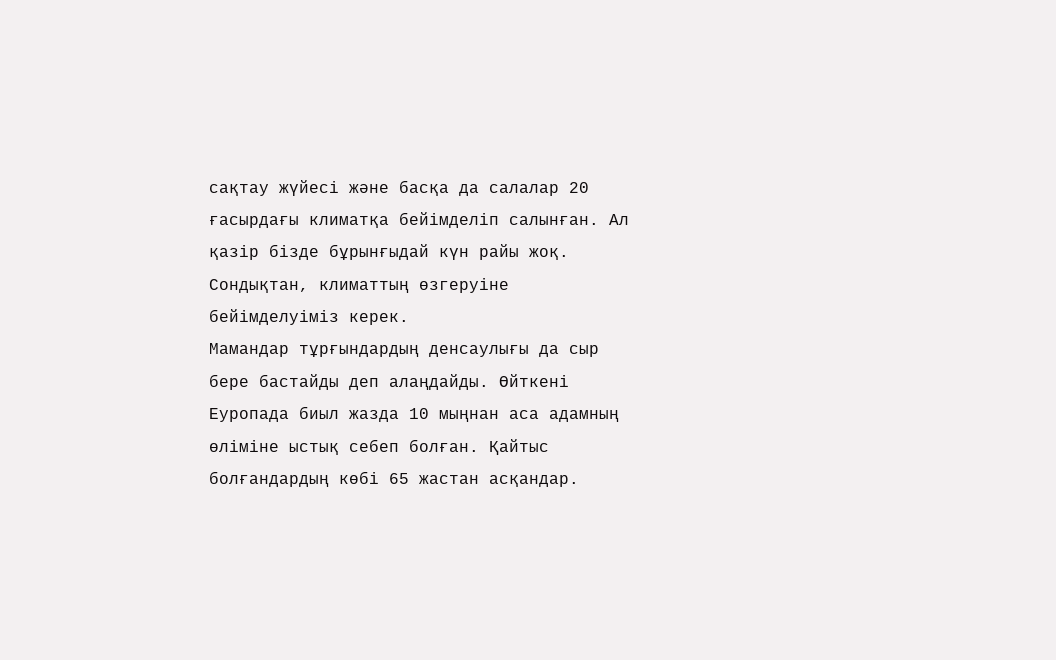сақтау жүйесі және басқа да салалар 20 ғасырдағы климатқа бейімделіп салынған. Ал қазір бізде бұрынғыдай күн райы жоқ. Сондықтан, климаттың өзгеруіне бейімделуіміз керек.
Мамандар тұрғындардың денсаулығы да сыр бере бастайды деп алаңдайды. Өйткені Еуропада биыл жазда 10 мыңнан аса адамның өліміне ыстық себеп болған. Қайтыс болғандардың көбі 65 жастан асқандар.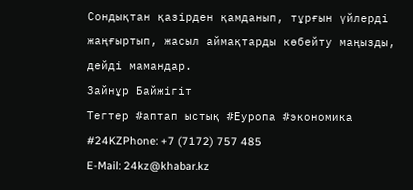Сондықтан қазірден қамданып, тұрғын үйлерді жаңғыртып, жасыл аймақтарды көбейту маңызды, дейді мамандар.
Зайнұр Байжігіт
Тегтер #аптап ыстық #Еуропа #экономика #24KZPhone: +7 (7172) 757 485
E-Mail: 24kz@khabar.kz